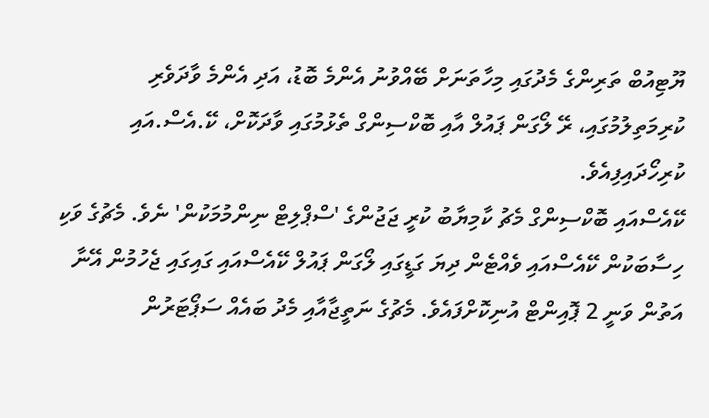ޔޫޓިއުބް ތަރިންގެ މެދުގައި މިހާތަނަށް ބޭއްވުނު އެންމެ ބޮޑު، އަދި އެންމެ ވާދަވެރި ކުރިމަތިލުމުގައި، ރޭ ލޯގަން ޕައުލް އާއި ބޮކްސިންގް ތެޅުމުގައި ވާދަކޮށް، ކޭ.އެސް.އައި ކުރިހޯދައިފިއެވެ.
ކޭއެސްއައި ބޮކްސިންގް މެޗު ކާމިޔާބު ކުރީ ޖަޖުންގެ 'ސްޕްލިޓް ނިންމުމަކުން' ނެވެ. މެޗުގެ ވަކި ހިސާބަކުން ކޭއެސްއައި ވެއްޓެން ދިޔަ ގަޑީގައި ލޯގަން ޕައުލް ކޭއެސްއައި ގައިގައި ޖެހުމުން އޭނާ އަތުން ވަނީ 2 ޕޮއިންޓް އުނިކޮށްފައެވެ. މެޗުގެ ނަތީޖާއާއި މެދު ބައެއް ސަޕޯޓަރުން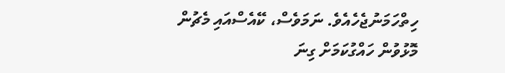ހިތްހަމަނުޖެހެއެވެ. ނަމަވެސް، ކޭއެސްއައި މެޗުން މޮޅުވުން ހައްގުކަމަށް ގިނަ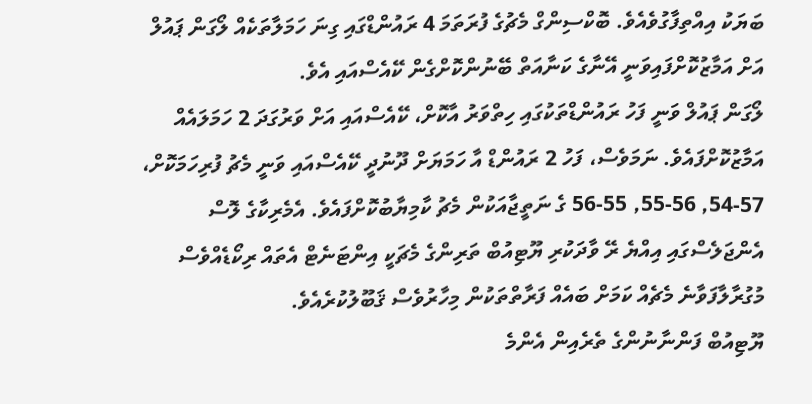ބަޔަކު އިއްތިފާގުވެއެވެ. ބޮކްސިންގް މެޗުގެ ފުރަތަމަ 4 ރައުންޑްގައި ގިނަ ހަމަލާތަކެއް ލޯގަން ޕައުލް އަށް އަމާޒުކޮށްފައިވަނީ އޭނާގެ ކަނާއަތް ބޭނުންކޮށްގެން ކޭއެސްއައި އެވެ.
ލޯގަން ޕައުލް ވަނީ ފަހު ރައުންޑްތަކުގައި ހިތްވަރު އާކޮށް، ކޭއެސްއައި އަށް ވަރުގަދަ 2 ހަމަލައެއް އަމާޒުކޮށްފައެވެ. ނަމަވެސް، ފަހު 2 ރައުންޑް އާ ހަމަޔަށް ދޫނުދީ ކޭއެސްއައި ވަނީ މެޗު ފުރިހަމަކޮށް، 57-54, 56-55, 55-56 ގެ ނަތީޖާއަކުން މެޗު ކާމިޔާބުކޮށްފައެވެ. އެމެރިކާގެ ލޮސް އެންޖަލެސްގައި އިއްޔެ ރޭ ވާދަކުރި ޔޫޓިއުބް ތަރިންގެ މެޗަކީ އިންޓަނެޓް އެތައް ރިކޯޑެއްވެސް މުގުރާލާފަވާނެ މެޗެއް ކަމަށް ބައެއް ފަރާތްތަކުން މިހާރުވެސް ޤަބޫލުކުރެއެވެ.
ޔޫޓިއުބް ފަންނާނުންގެ ތެރެއިން އެންމެ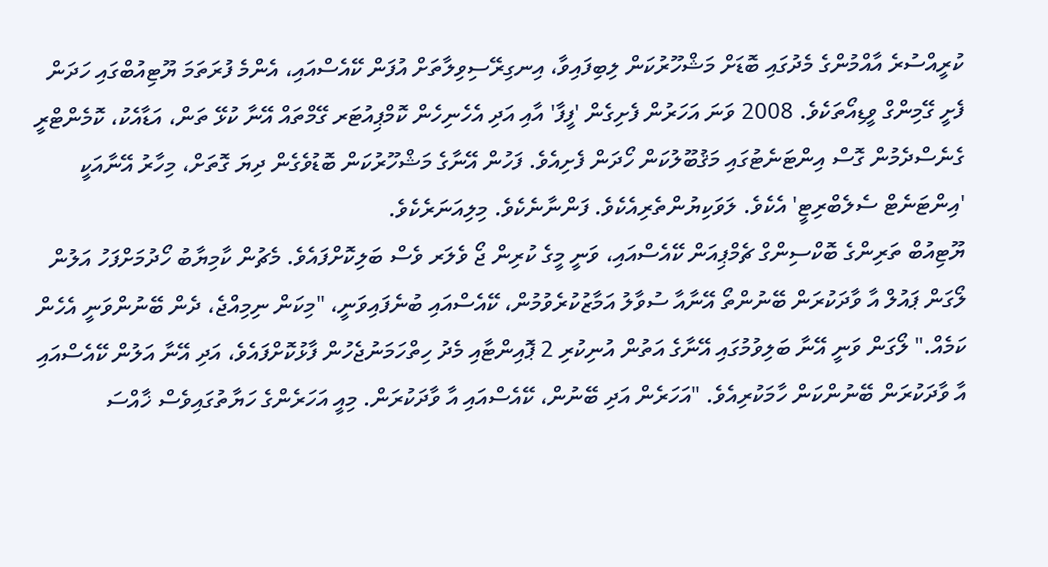ކުރީއްސުރެ އާއްމުންގެ މެދުގައި ބޮޑަށް މަޝްހޫރުކަން ލިބިފައިވާ، އިނގިރޭސިވިލާތަށް އުފަން ކޭއެސްއައި، އެންމެ ފުރަތަމަ ޔޫޓިއުބްގައި ހަދަން ފެށީ ގޭމިންގް ވީޑިއޯތަކެވެ. 2008 ވަނަ އަހަރުން ފެށިގެން 'ފީފާ' އާއި އަދި އެހެނިހެން ކޮމްޕިއުޓަރ ގޭމްތައް އޭނާ ކުޅޭ ތަން، އަޑާއެކު، ކޮމެންޓްރީ ގެނެސްދެމުން ގޮސް އިންޓަނެޓުގައި މަޤުބޫލުކަން ހޯދަން ފެށިއެވެ. ފަހުން އޭނާގެ މަޝްހޫރުކަން ބޮޑުވެގެން ދިޔަ ގޮތަށް، މިހާރު އޭނާއަކީ 'އިންޓަނެޓް ސެލެބްރިޓީ' އެކެވެ. ލަވަކިޔުންތެރިއެކެވެ. ފަންނާނެކެވެ. މިލިއަނަރެކެވެ.
ޔޫޓިއުބް ތަރިންގެ ބޮކްސިންގް ޗެމްޕިއަން ކޭއެސްއައި، ވަނީ މީގެ ކުރިން ޖޯ ވެލަރ ވެސް ބަލިކޮށްފައެވެ. މެޗުން ކާމިޔާބު ހޯދުމަށްފަހު އަލުން ލޯގަން ޕައުލް އާ ވާދަކުރަން ބޭނުންތޯ އޭނާއާ ސުވާލު އަމާޒުކުރެވުމުން، ކޭއެސްއައި ބުނެފައިވަނީ، "މިކަން ނިމިއްޖެ، ދެން ބޭނުންވަނީ އެހެން ކަމެއް." ލޯގަން ވަނީ އޭނާ ބަލިވުމުގައި އޭނާގެ އަތުން އުނިކުރި 2 ޕޮއިންޓާއި މެދު ހިތްހަމަނުޖެހުން ފާޅުކޮށްފައެވެ، އަދި އޭނާ އަލުން ކޭއެސްއައި އާ ވާދަކުރަން ބޭނުންކަން ހާމަކުރިއެވެ. "އަހަރެން އަދި ބޭނުން، ކޭއެސްއައި އާ ވާދަކުރަން. މިއީ އަހަރެންގެ ހަޔާތުގައިވެސް ޚާއްސަ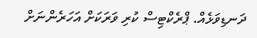ދަނޑިވަޅެއް. ޕްރެކްޓިސް ކުރި ވަރަކަށް އަހަރެންނަށް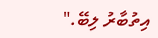އިތުބާރު ލިބޭ."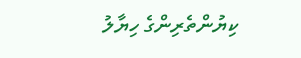ކިޔުންތެރިންގެ ހިޔާލު